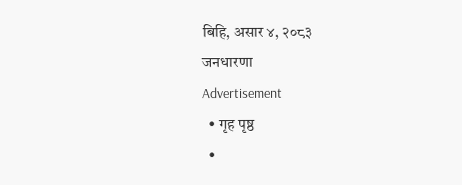बिहि, असार ४, २०८३
जनधारणा
Advertisement
  • गृह पृष्ठ
  •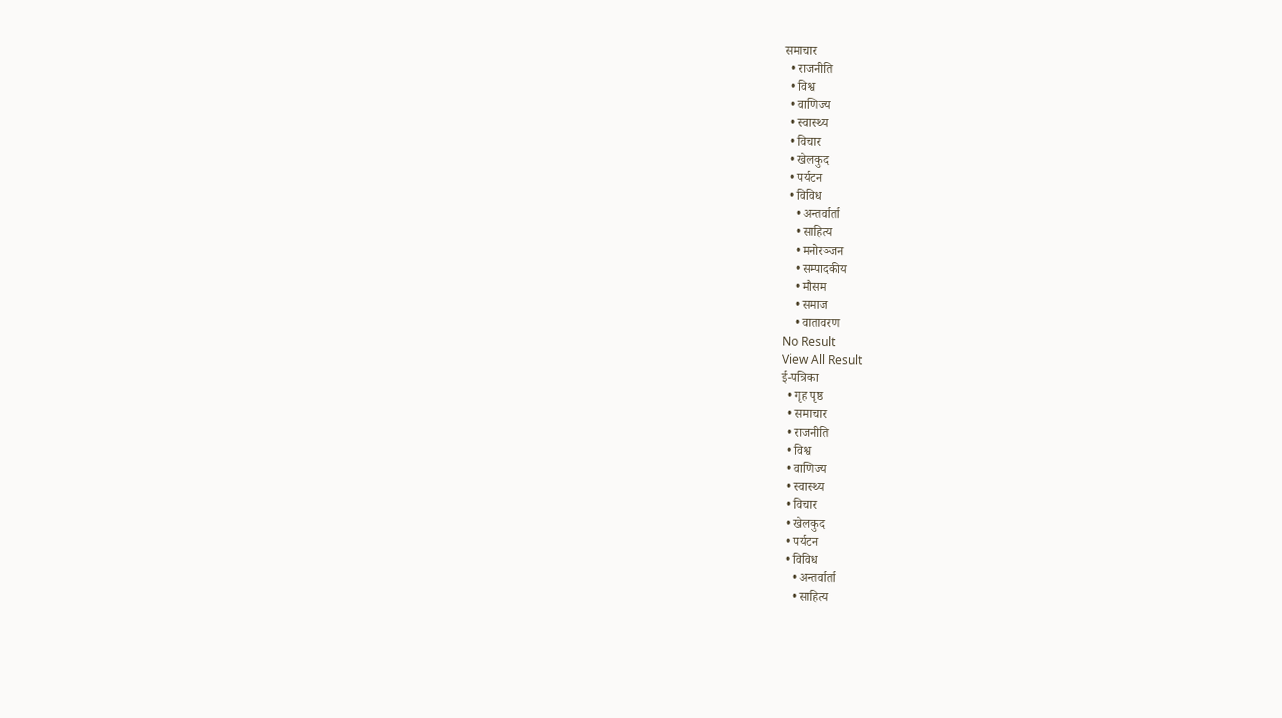समाचार
  • राजनीति
  • विश्व
  • वाणिज्य
  • स्वास्थ्य
  • विचार
  • खेलकुद
  • पर्यटन
  • विविध
    • अन्तर्वार्ता
    • साहित्य
    • मनोरञ्जन
    • सम्पादकीय
    • मौसम
    • समाज
    • वातावरण
No Result
View All Result
ई-पत्रिका
  • गृह पृष्ठ
  • समाचार
  • राजनीति
  • विश्व
  • वाणिज्य
  • स्वास्थ्य
  • विचार
  • खेलकुद
  • पर्यटन
  • विविध
    • अन्तर्वार्ता
    • साहित्य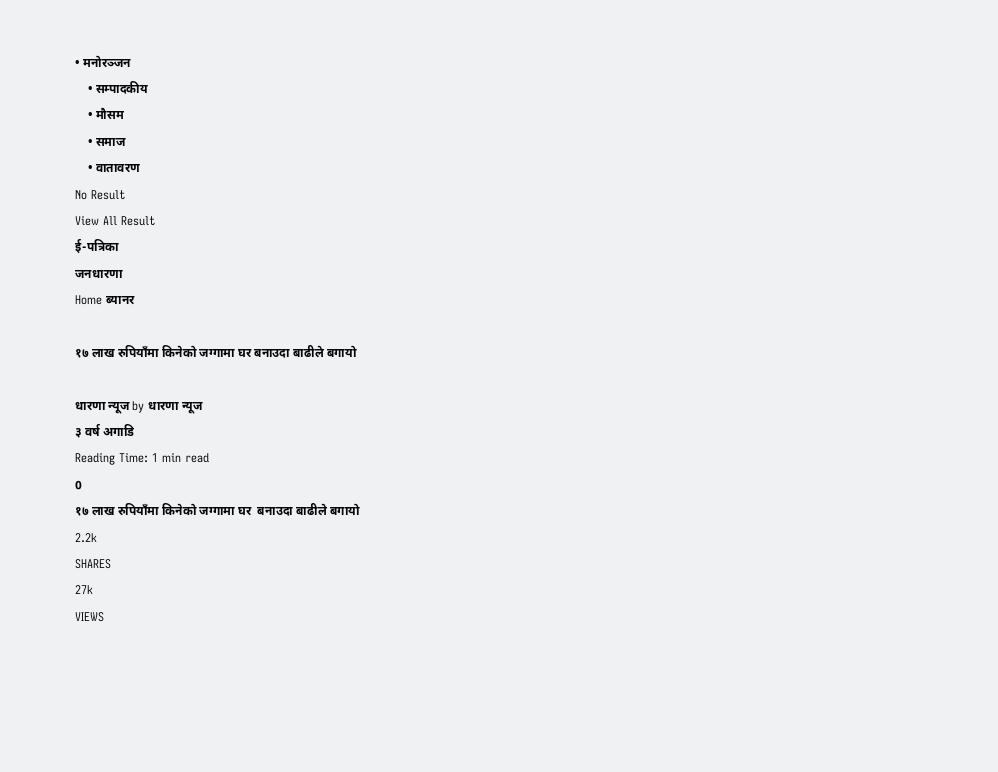• मनोरञ्जन
    • सम्पादकीय
    • मौसम
    • समाज
    • वातावरण
No Result
View All Result
ई-पत्रिका
जनधारणा
Home ब्यानर

१७ लाख रुपियाँमा किनेको जग्गामा घर बनाउदा बाढीले बगायो

धारणा न्यूज by धारणा न्यूज
३ वर्ष अगाडि
Reading Time: 1 min read
0
१७ लाख रुपियाँमा किनेको जग्गामा घर  बनाउदा बाढीले बगायो
2.2k
SHARES
27k
VIEWS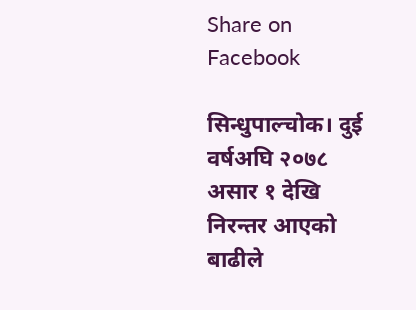Share on Facebook

सिन्धुपाल्चोक। दुई वर्षअघि २०७८ असार १ देखि निरन्तर आएको बाढीले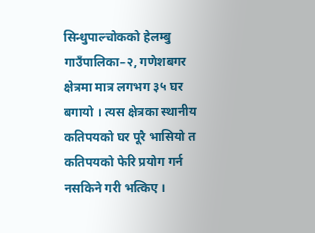सिन्धुपाल्चोकको हेलम्बु गाउँपालिका–२, गणेशबगर क्षेत्रमा मात्र लगभग ३५ घर बगायो । त्यस क्षेत्रका स्थानीय कतिपयको घर पूरै भासियो त कतिपयको फेरि प्रयोग गर्न नसकिने गरी भत्किए ।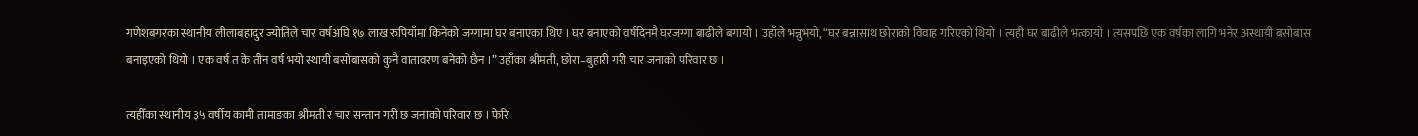गणेशबगरका स्थानीय लीलाबहादुर ज्योतिले चार वर्षअघि १७ लाख रुपियाँमा किनेको जग्गामा घर बनाएका थिए । घर बनाएको वर्षदिनमै घरजग्गा बाढीले बगायो । उहाँले भन्नुभयो, “घर बन्नासाथ छोराको विवाह गरिएको थियो । त्यही घर बाढीले भत्कायो । त्यसपछि एक वर्षका लागि भनेर अस्थायी बसोबास बनाइएको थियो । एक वर्ष त के तीन वर्ष भयो स्थायी बसोबासको कुनै वातावरण बनेको छैन ।” उहाँका श्रीमती, छोरा–बुहारी गरी चार जनाको परिवार छ ।

त्यहीँका स्थानीय ३५ वर्षीय कामी तामाङका श्रीमती र चार सन्तान गरी छ जनाको परिवार छ । फेरि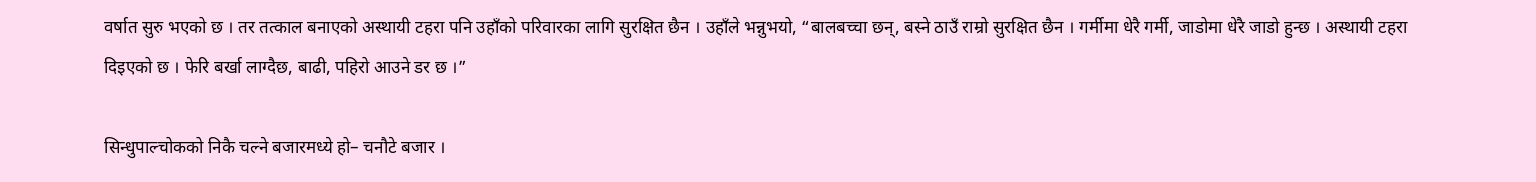वर्षात सुरु भएको छ । तर तत्काल बनाएको अस्थायी टहरा पनि उहाँको परिवारका लागि सुरक्षित छैन । उहाँले भन्नुभयो, “बालबच्चा छन्, बस्ने ठाउँ राम्रो सुरक्षित छैन । गर्मीमा धेरै गर्मी, जाडोमा धेरै जाडो हुन्छ । अस्थायी टहरा दिइएको छ । फेरि बर्खा लाग्दैछ, बाढी, पहिरो आउने डर छ ।”

सिन्धुपाल्चोकको निकै चल्ने बजारमध्ये हो– चनौटे बजार ।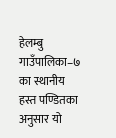हेलम्बु गाउँपालिका–७ का स्थानीय हस्त पण्डितका अनुसार यो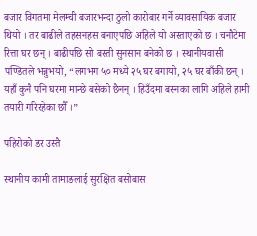बजार विगतमा मेलम्ची बजारभन्दा ठुलो कारोबार गर्ने व्यावसायिक बजार थियो । तर बाढीले तहसनहस बनाएपछि अहिले यो अस्ताएको छ । चनौटेमा रित्ता घर छन् । बाढीपछि सो बस्ती सुनसान बनेको छ । स्थानीयवासी पण्डितले भन्नुभयो, “लगभग ५० मध्ये २५ घर बगायो, २५ घर बाँकी छन् । यहाँ कुनै पनि घरमा मान्छे बसेको छैनन् । हिउँदमा बस्नका लागि अहिले हामी तयारी गरिरहेका छौँ ।”

पहिरोको डर उस्तै

स्थानीय कामी तामाङलाई सुरक्षित बसोबास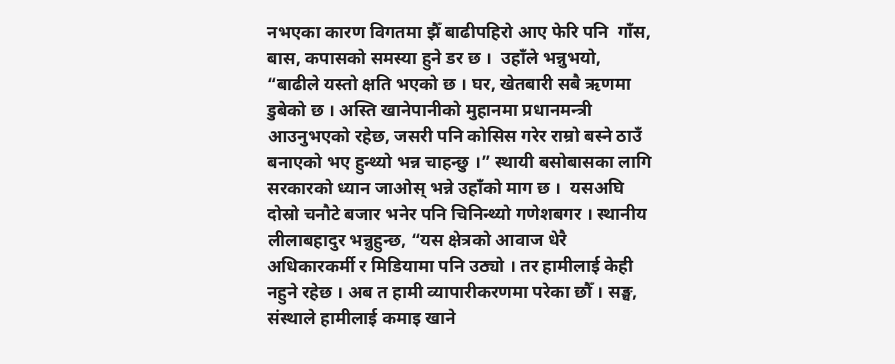नभएका कारण विगतमा झैँ बाढीपहिरो आए फेरि पनि  गाँस, बास, कपासको समस्या हुने डर छ ।  उहाँले भन्नुभयो, “बाढीले यस्तो क्षति भएको छ । घर, खेतबारी सबै ऋणमा डुबेको छ । अस्ति खानेपानीको मुहानमा प्रधानमन्त्री आउनुभएको रहेछ, जसरी पनि कोसिस गरेर राम्रो बस्ने ठाउँ बनाएको भए हुन्थ्यो भन्न चाहन्छु ।” स्थायी बसोबासका लागि सरकारको ध्यान जाओस् भन्ने उहाँको माग छ ।  यसअघि दोस्रो चनौटे बजार भनेर पनि चिनिन्थ्यो गणेशबगर । स्थानीय लीलाबहादुर भन्नुहुन्छ, “यस क्षेत्रको आवाज धेरै अधिकारकर्मी र मिडियामा पनि उठ्यो । तर हामीलाई केही नहुने रहेछ । अब त हामी व्यापारीकरणमा परेका छौँ । सङ्घ, संस्थाले हामीलाई कमाइ खाने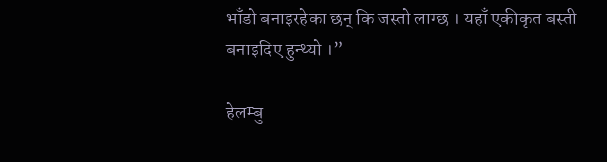भाँडो बनाइरहेका छन् कि जस्तो लाग्छ । यहाँ एकीकृत बस्ती बनाइदिए हुन्थ्यो ।”

हेलम्बु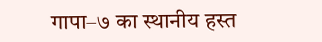गापा–७ का स्थानीय हस्त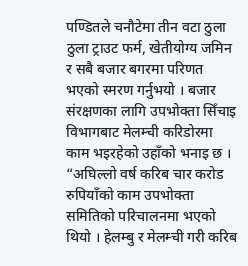पण्डितले चनौटेमा तीन वटा ठुला ठुला ट्राउट फर्म, खेतीयोग्य जमिन र सबै बजार बगरमा परिणत भएको स्मरण गर्नुभयो । बजार संरक्षणका लागि उपभोक्ता सिँचाइ विभागबाट मेलम्ची करिडोरमा काम भइरहेको उहाँको भनाइ छ । “अघिल्लो वर्ष करिब चार करोड रुपियाँको काम उपभोक्ता समितिको परिचालनमा भएको थियो । हेलम्बु र मेलम्ची गरी करिब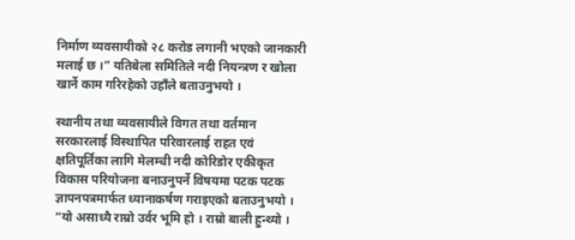निर्माण व्यवसायीको २८ करोड लगानी भएको जानकारी मलाई छ ।” यतिबेला समितिले नदी नियन्त्रण र खोला खार्ने काम गरिरहेको उहाँले बताउनुभयो ।

स्थानीय तथा व्यवसायीले विगत तथा वर्तमान सरकारलाई विस्थापित परिवारलाई राहत एवं क्षतिपूर्तिका लागि मेलम्ची नदी कोरिडोर एकीकृत विकास परियोजना बनाउनुपर्ने विषयमा पटक पटक ज्ञापनपत्रमार्फत ध्यानाकर्षण गराइएको बताउनुभयो । “यो असाध्यै राम्रो उर्वर भूमि हो । राम्रो बाली हुन्थ्यो ।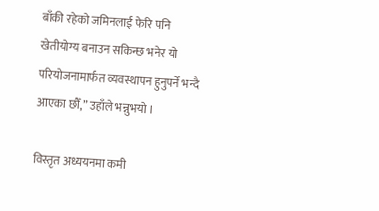बाँकी रहेको जमिनलाई फेरि पनि खेतीयोग्य बनाउन सकिन्छ भनेर यो परियोजनामार्फत व्यवस्थापन हुनुपर्ने भन्दै आएका छौँ,” उहाँले भन्नुभयो ।

विस्तृत अध्ययनमा कमी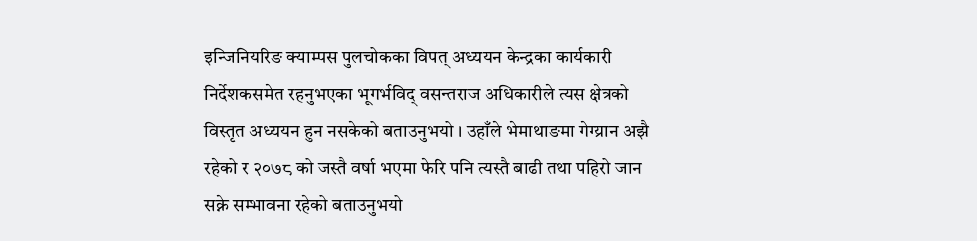इन्जिनियरिङ क्याम्पस पुलचोकका विपत् अध्ययन केन्द्रका कार्यकारी निर्देशकसमेत रहनुभएका भूगर्भविद् वसन्तराज अधिकारीले त्यस क्षेत्रको विस्तृत अध्ययन हुन नसकेको बताउनुभयो । उहाँले भेमाथाङमा गेग्य्रान अझै रहेको र २०७८ को जस्तै वर्षा भएमा फेरि पनि त्यस्तै बाढी तथा पहिरो जान सक्ने सम्भावना रहेको बताउनुभयो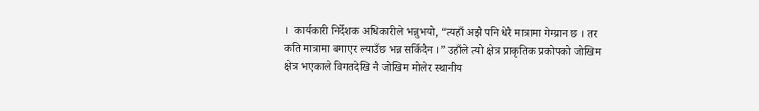।  कार्यकारी निर्देशक अधिकारीले भन्नुभयो, “त्यहाँ अझै पनि धेरै मात्रामा गेग्य्रान छ । तर कति मात्रामा बगाएर ल्याउँछ भन्न सकिँदैन ।” उहाँले त्यो क्षेत्र प्राकृतिक प्रकोपको जोखिम क्षेत्र भएकाले विगतदेखि नै जोखिम मोलेर स्थानीय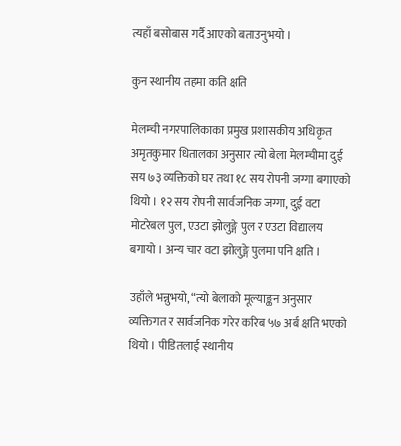त्यहाँ बसोबास गर्दै आएको बताउनुभयो ।

कुन स्थानीय तहमा कति क्षति

मेलम्ची नगरपालिकाका प्रमुख प्रशासकीय अधिकृत अमृतकुमार धितालका अनुसार त्यो बेला मेलम्चीमा दुई सय ७३ व्यक्तिको घर तथा १८ सय रोपनी जग्गा बगाएको थियो । १२ सय रोपनी सार्वजनिक जग्गा, दुई वटा मोटरेबल पुल, एउटा झोलुङ्गे पुल र एउटा विद्यालय बगायो । अन्य चार वटा झोलुङ्गे पुलमा पनि क्षति ।

उहाँले भन्नुभयो, “त्यो बेलाको मूल्याङ्कन अनुसार व्यक्तिगत र सार्वजनिक गरेर करिब ५७ अर्ब क्षति भएको थियो । पीडितलाई स्थानीय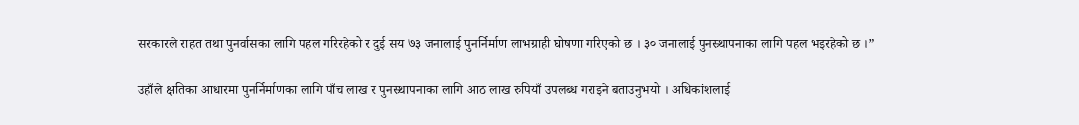सरकारले राहत तथा पुनर्वासका लागि पहल गरिरहेको र दुई सय ७३ जनालाई पुनर्निर्माण लाभग्राही घोषणा गरिएको छ । ३० जनालाई पुनस्र्थापनाका लागि पहल भइरहेको छ ।”

उहाँले क्षतिका आधारमा पुनर्निर्माणका लागि पाँच लाख र पुनस्र्थापनाका लागि आठ लाख रुपियाँ उपलब्ध गराइने बताउनुभयो । अधिकांशलाई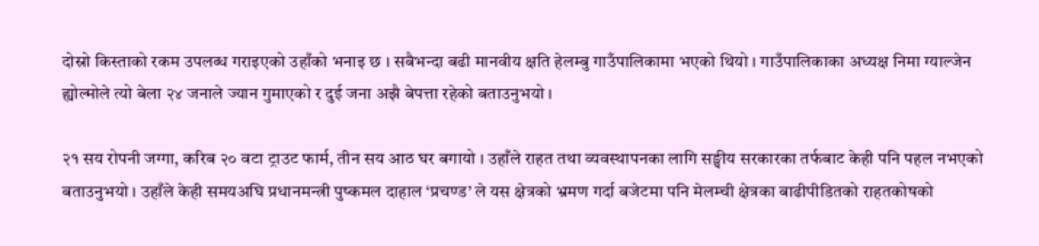दोस्रो किस्ताको रकम उपलब्ध गराइएको उहाँको भनाइ छ । सबैभन्दा बढी मानवीय क्षति हेलम्बु गाउँपालिकामा भएको थियो । गाउँपालिकाका अध्यक्ष निमा ग्याल्जेन ह्योल्मोले त्यो बेला २४ जनाले ज्यान गुमाएको र दुई जना अझै बेपत्ता रहेको बताउनुभयो ।

२१ सय रोपनी जग्गा, करिब २० वटा ट्राउट फार्म, तीन सय आठ घर बगायो । उहाँले राहत तथा व्यवस्थापनका लागि सङ्घीय सरकारका तर्फबाट केही पनि पहल नभएको बताउनुभयो । उहाँले केही समयअघि प्रधानमन्त्री पुष्कमल दाहाल ‘प्रचण्ड’ ले यस क्षेत्रको भ्रमण गर्दा बजेटमा पनि मेलम्ची क्षेत्रका बाढीपीडितको राहतकोषको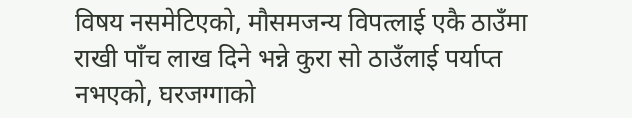विषय नसमेटिएको, मौसमजन्य विपत्लाई एकै ठाउँमा राखी पाँच लाख दिने भन्ने कुरा सो ठाउँलाई पर्याप्त नभएको, घरजग्गाको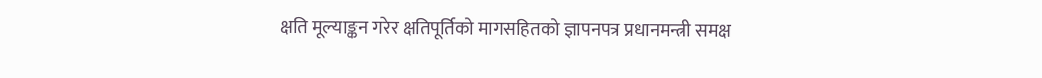क्षति मूल्याङ्कन गरेर क्षतिपूर्तिको मागसहितको ज्ञापनपत्र प्रधानमन्त्री समक्ष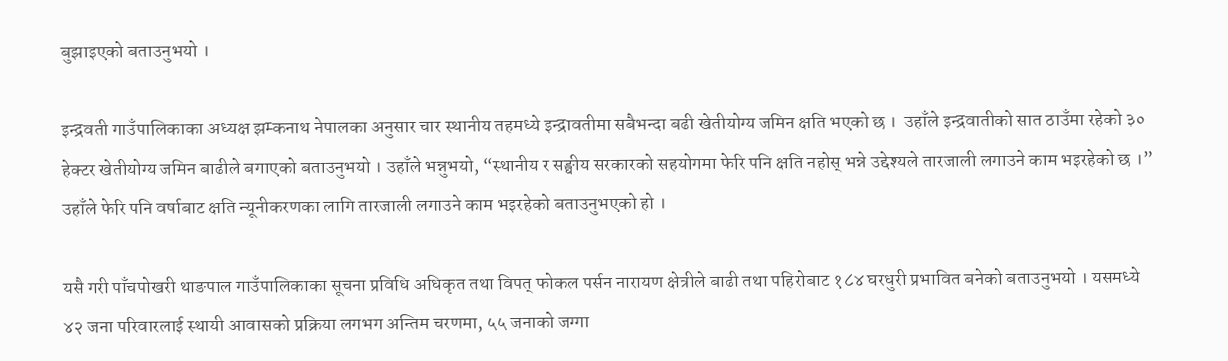बुझाइएको बताउनुभयो ।

इन्द्रवती गाउँपालिकाका अध्यक्ष झम्कनाथ नेपालका अनुसार चार स्थानीय तहमध्ये इन्द्रावतीमा सबैभन्दा बढी खेतीयोग्य जमिन क्षति भएको छ ।  उहाँले इन्द्रवातीको सात ठाउँमा रहेको ३० हेक्टर खेतीयोग्य जमिन बाढीले बगाएको बताउनुभयो । उहाँले भन्नुभयो, “स्थानीय र सङ्घीय सरकारको सहयोगमा फेरि पनि क्षति नहोस् भन्ने उद्देश्यले तारजाली लगाउने काम भइरहेको छ ।” उहाँले फेरि पनि वर्षाबाट क्षति न्यूनीकरणका लागि तारजाली लगाउने काम भइरहेको बताउनुभएको हो ।

यसै गरी पाँचपोखरी थाङपाल गाउँपालिकाका सूचना प्रविधि अधिकृत तथा विपत् फोकल पर्सन नारायण क्षेत्रीले बाढी तथा पहिरोबाट १८४ घरधुरी प्रभावित बनेको बताउनुभयो । यसमध्ये ४२ जना परिवारलाई स्थायी आवासको प्रक्रिया लगभग अन्तिम चरणमा, ५५ जनाको जग्गा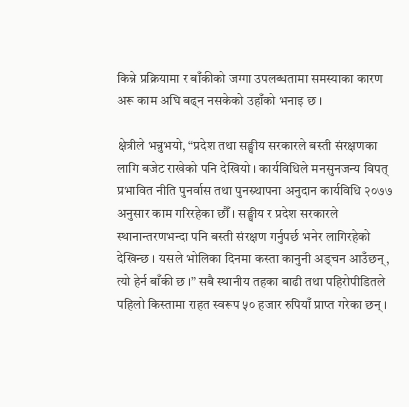किन्ने प्रक्रियामा र बाँकीको जग्गा उपलब्धतामा समस्याका कारण अरू काम अघि बढ्न नसकेको उहाँको भनाइ छ ।

क्षेत्रीले भन्नुभयो, “प्रदेश तथा सङ्घीय सरकारले बस्ती संरक्षणका लागि बजेट राखेको पनि देखियो । कार्यविधिले मनसुनजन्य विपत् प्रभावित नीति पुनर्वास तथा पुनस्र्थापना अनुदान कार्यविधि २०७७ अनुसार काम गरिरहेका छौँ । सङ्घीय र प्रदेश सरकारले स्थानान्तरणभन्दा पनि बस्ती संरक्षण गर्नुपर्छ भनेर लागिरहेको देखिन्छ । यसले भोलिका दिनमा कस्ता कानुनी अड्चन आउँछन्, त्यो हेर्न बाँकी छ ।” सबै स्थानीय तहका बाढी तथा पहिरोपीडितले पहिलो किस्तामा राहत स्वरूप ५० हजार रुपियाँ प्राप्त गरेका छन् ।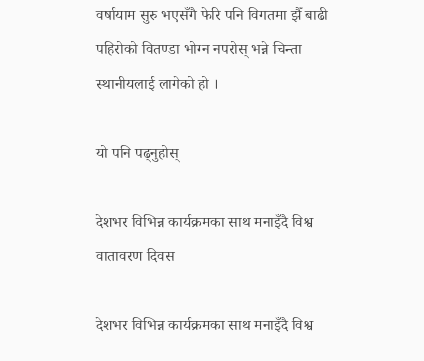वर्षायाम सुरु भएसँगै फेरि पनि विगतमा झैँ बाढी पहिरोको वितण्डा भोग्न नपरोस् भन्ने चिन्ता स्थानीयलाई लागेको हो ।

यो पनि पढ्नुहोस्

देशभर विभिन्न कार्यक्रमका साथ मनाइँदै विश्व वातावरण दिवस

देशभर विभिन्न कार्यक्रमका साथ मनाइँदै विश्व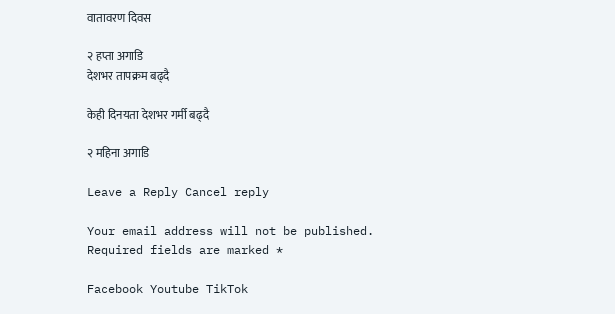वातावरण दिवस

२ हप्ता अगाडि
देशभर तापक्रम बढ्दै

केही दिनयता देशभर गर्मी बढ्दै

२ महिना अगाडि

Leave a Reply Cancel reply

Your email address will not be published. Required fields are marked *

Facebook Youtube TikTok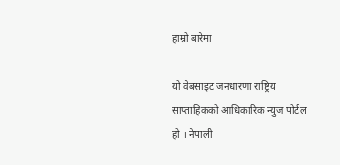हाम्रो बारेमा

यो वेबसाइट जनधारणा राष्ट्रिय साप्ताहिकको आधिकारिक न्युज पोर्टल हो । नेपाली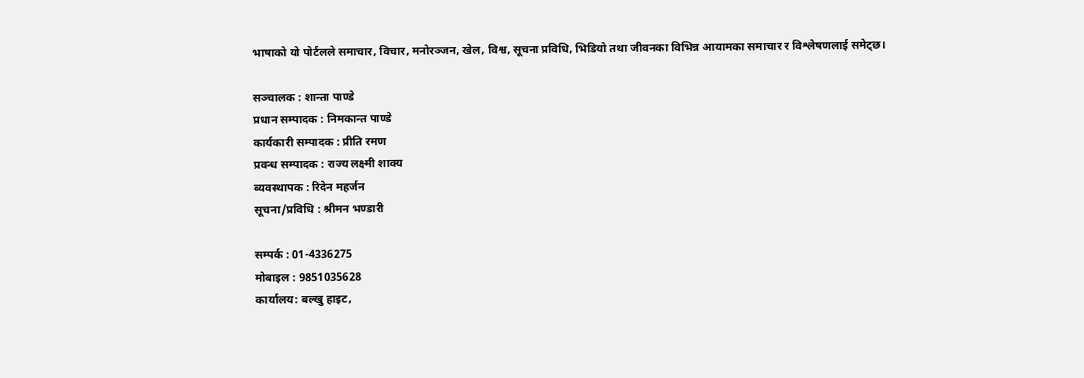भाषाको यो पोर्टलले समाचार, विचार, मनोरञ्जन, खेल, विश्व, सूचना प्रविधि, भिडियो तथा जीवनका विभिन्न आयामका समाचार र विश्लेषणलाई समेट्छ।

सञ्चालक : शान्ता पाण्डे
प्रधान सम्पादक : निमकान्त पाण्डे
कार्यकारी सम्पादक : प्रीति रमण
प्रवन्ध सम्पादक : राज्य लक्ष्मी शाक्य
ब्यवस्थापक : रिदेन महर्जन
सूचना/प्रविधि : श्रीमन भण्डारी

सम्पर्क : 01-4336275
मोबाइल : 9851035628
कार्यालय: बल्खु हाइट,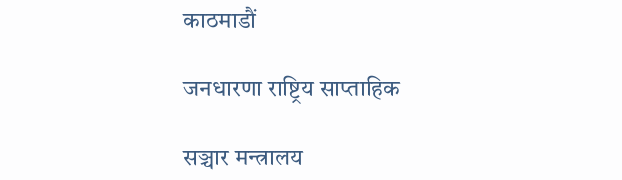काठमाडौं

जनधारणा राष्ट्रिय साप्ताहिक

सञ्चार मन्त्रालय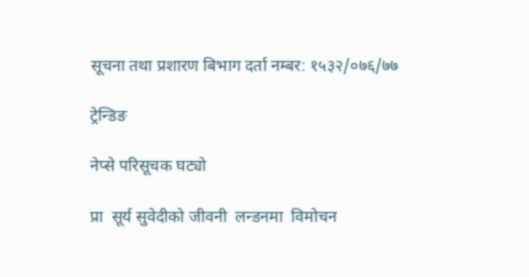सूचना तथा प्रशारण बिभाग दर्ता नम्बर: १५३२/०७६/७७

ट्रेन्डिङ

नेप्से परिसूचक घट्यो

प्रा  सूर्य सुवेदीको जीवनी  लन्डनमा  विमोचन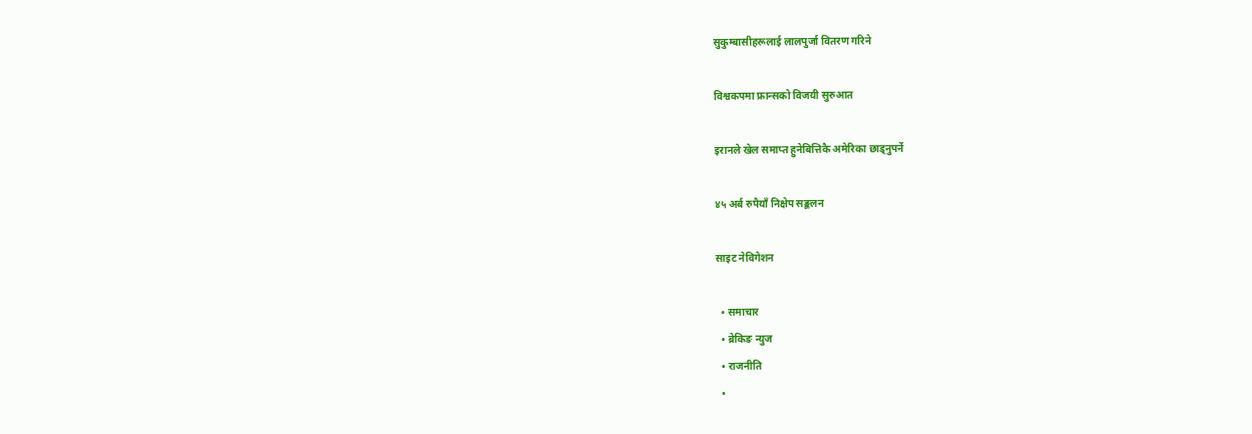सुकुम्बासीहरूलाई लालपुर्जा वितरण गरिने

विश्वकपमा फ्रान्सको विजयी सुरुआत

इरानले खेल समाप्त हुनेबित्तिकै अमेरिका छाड्नुपर्ने

४५ अर्ब रुपैयाँ निक्षेप सङ्कलन

साइट नेविगेशन

  • समाचार
  • ब्रेकिङ न्युज
  • राजनीति
  •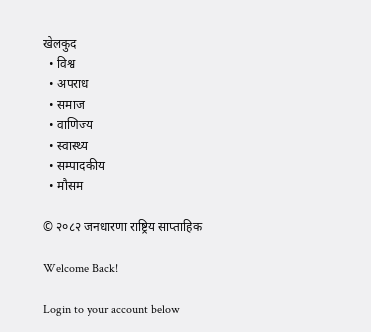खेलकुद
  • विश्व
  • अपराध
  • समाज
  • वाणिज्य
  • स्वास्थ्य
  • सम्पादकीय
  • मौसम

© २०८२ जनधारणा राष्ट्रिय साप्ताहिक

Welcome Back!

Login to your account below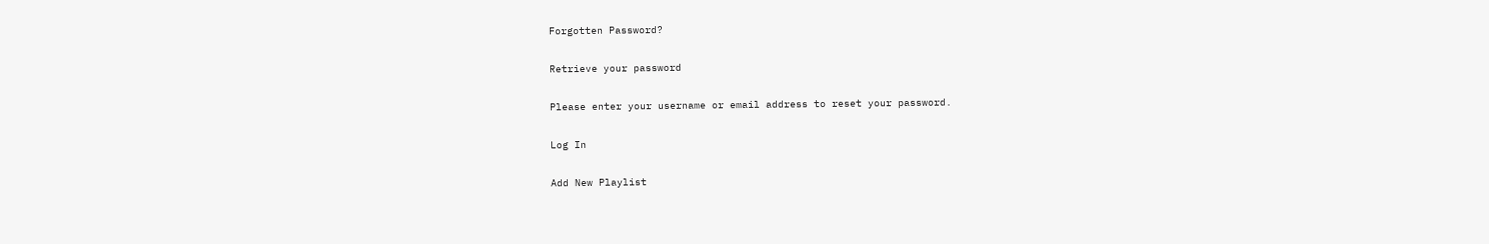Forgotten Password?

Retrieve your password

Please enter your username or email address to reset your password.

Log In

Add New Playlist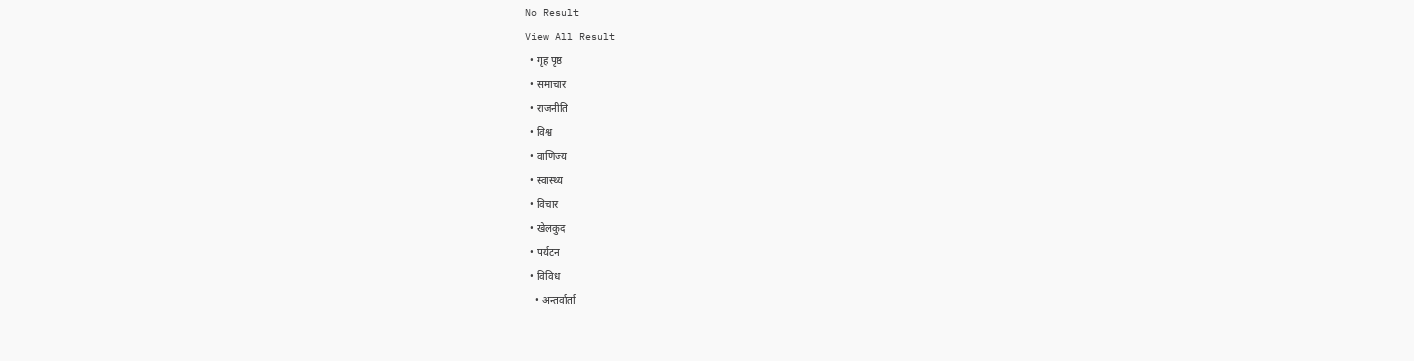No Result
View All Result
  • गृह पृष्ठ
  • समाचार
  • राजनीति
  • विश्व
  • वाणिज्य
  • स्वास्थ्य
  • विचार
  • खेलकुद
  • पर्यटन
  • विविध
    • अन्तर्वार्ता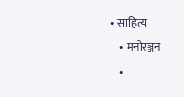• साहित्य
    • मनोरञ्जन
    •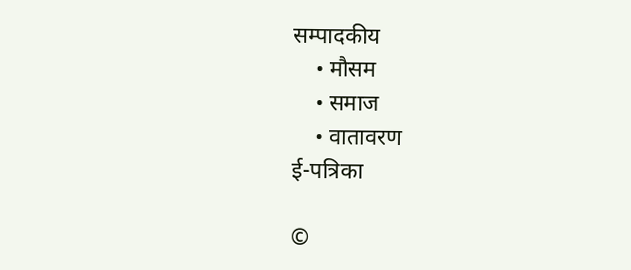सम्पादकीय
    • मौसम
    • समाज
    • वातावरण
ई-पत्रिका

©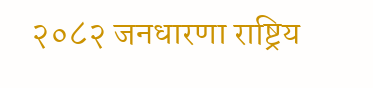२०८२ जनधारणा राष्ट्रिय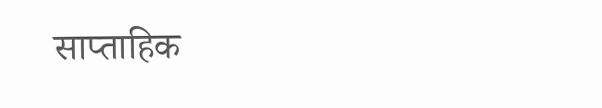साप्ताहिक